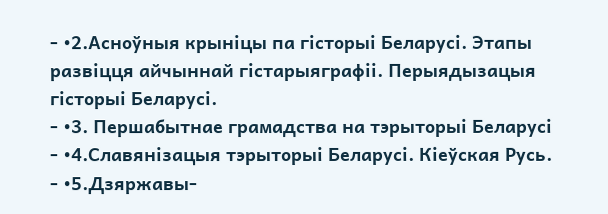- •2.Асноўныя крыніцы па гісторыі Беларусі. Этапы развіцця айчыннай гістарыяграфіі. Перыядызацыя гісторыі Беларусі.
- •3. Першабытнае грамадства на тэрыторыі Беларусі
- •4.Славянізацыя тэрыторыі Беларусі. Кіеўская Русь.
- •5.Дзяржавы-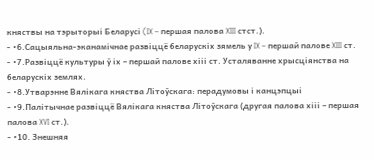княствы на тэрыторыі Беларусі (IX – першая палова XIII стст.).
- •6.Сацыяльна-эканамічнае развіццё беларускіх зямель у IX – першай палове XIII ст.
- •7.Развіццё культуры ў іх – першай палове хііі ст. Усталяванне хрысціянства на беларускіх землях.
- •8.Утварэнне Вялікага княства Літоўскага: перадумовы і канцэпцыі
- •9.Палітычнае развіццё Вялікага княства Літоўскага (другая палова хііі – першая палова XVI ст.).
- •10. Знешняя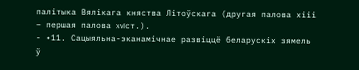палітыка Вялікага княства Літоўскага (другая палова хііі – першая палова xvIст.).
- •11. Сацыяльна-эканамічнае развіццё беларускіх зямель ў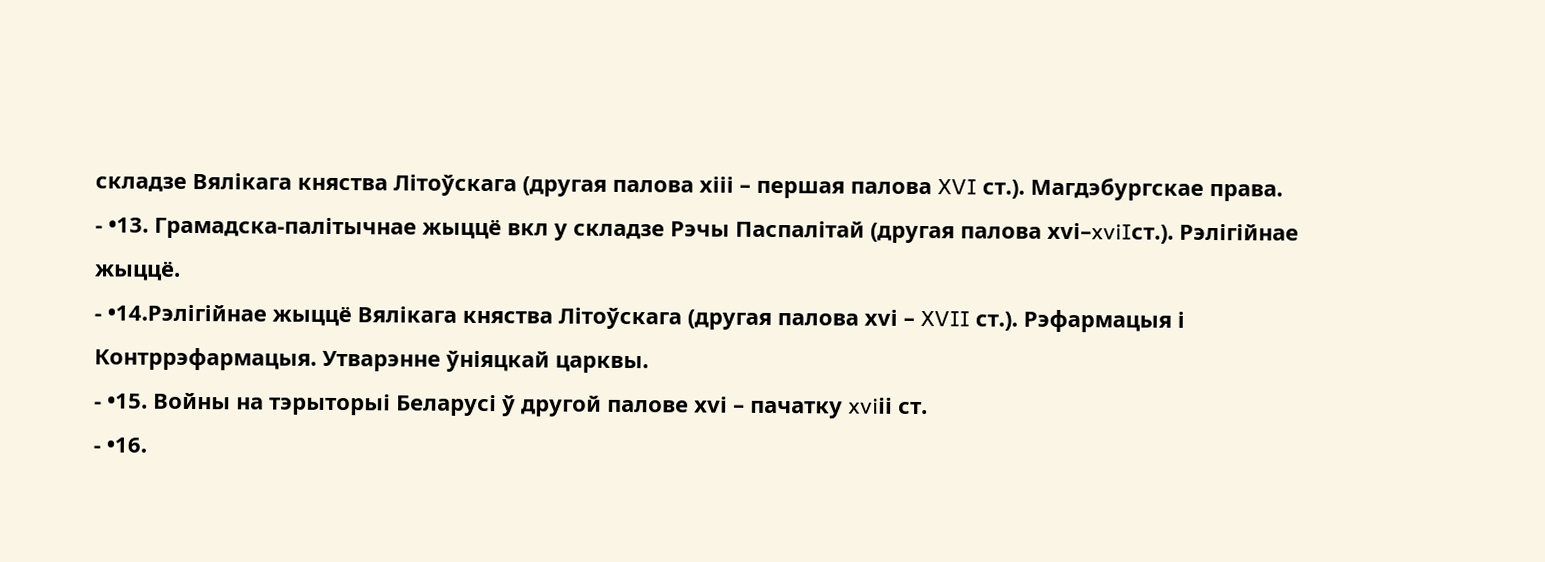складзе Вялікага княства Літоўскага (другая палова хііі – першая палова XVI ст.). Магдэбургскае права.
- •13. Грамадска-палітычнае жыццё вкл у складзе Рэчы Паспалітай (другая палова хvi–xviIст.). Рэлігійнае жыццё.
- •14.Рэлігійнае жыццё Вялікага княства Літоўскага (другая палова хvi – XVII ст.). Рэфармацыя і Контррэфармацыя. Утварэнне ўніяцкай царквы.
- •15. Войны на тэрыторыі Беларусі ў другой палове хvi – пачатку xviіi ст.
- •16.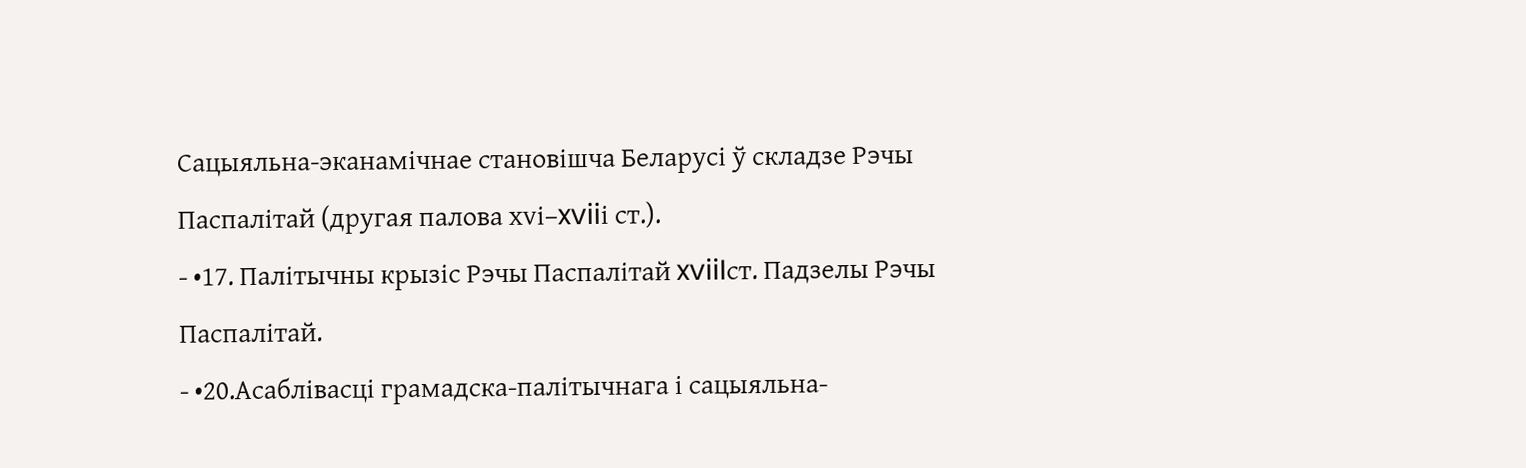Сацыяльна-эканамічнае становішча Беларусі ў складзе Рэчы Паспалітай (другая палова хvi–xviiі ст.).
- •17. Палітычны крызіс Рэчы Паспалітай xviiIст. Падзелы Рэчы Паспалітай.
- •20.Асаблівасці грамадска-палітычнага і сацыяльна-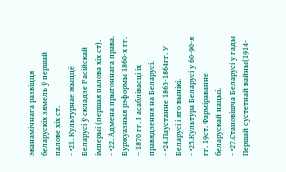эканамічнага развіцця беларускіх зямель ў першай палове хіх ст.
- •21. Культурнае жыццё Беларусі ў складзе Расійскай імперыі (першая палова хіх ст).
- •22. Адмена прыгоннага права. Буржуазныя рэформы 1860-х гг. – 1870 гг. І асаблівасці іх правядзення на Беларусі.
- •24.Паустанне 1863-1864гг. У Беларусі і яго вынікі.
- •25.Культура Беларусі у 60-90-я гг. 19ст. Фарміраванне беларускай нацыі.
- •27.Становішча Беларусі у гады Першай сустетнай вайны(1914-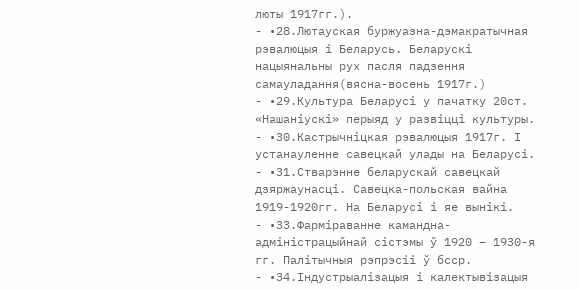люты 1917гг.).
- •28.Лютауская буржуазна-дэмакратычная рэвалюцыя і Беларусь. Беларускі нацыянальны рух пасля падзення самауладання(вясна-восень 1917г.)
- •29.Культура Беларусі у пачатку 20ст. «Нашаніускі» перыяд у развіцці культуры.
- •30.Кастрычніцкая рэвалюцыя 1917г. І устанауленне савецкай улады на Беларусі.
- •31.Стварэнне беларускай савецкай дзяржаунасці. Савецка-польская вайна 1919-1920гг. На Беларусі і яе вынікі.
- •33.Фарміраванне камандна-адміністрацыйнай сістэмы ў 1920 – 1930-я гг. Палітычныя рэпрэсіі ў бсср.
- •34.Індустрыалізацыя і калектывізацыя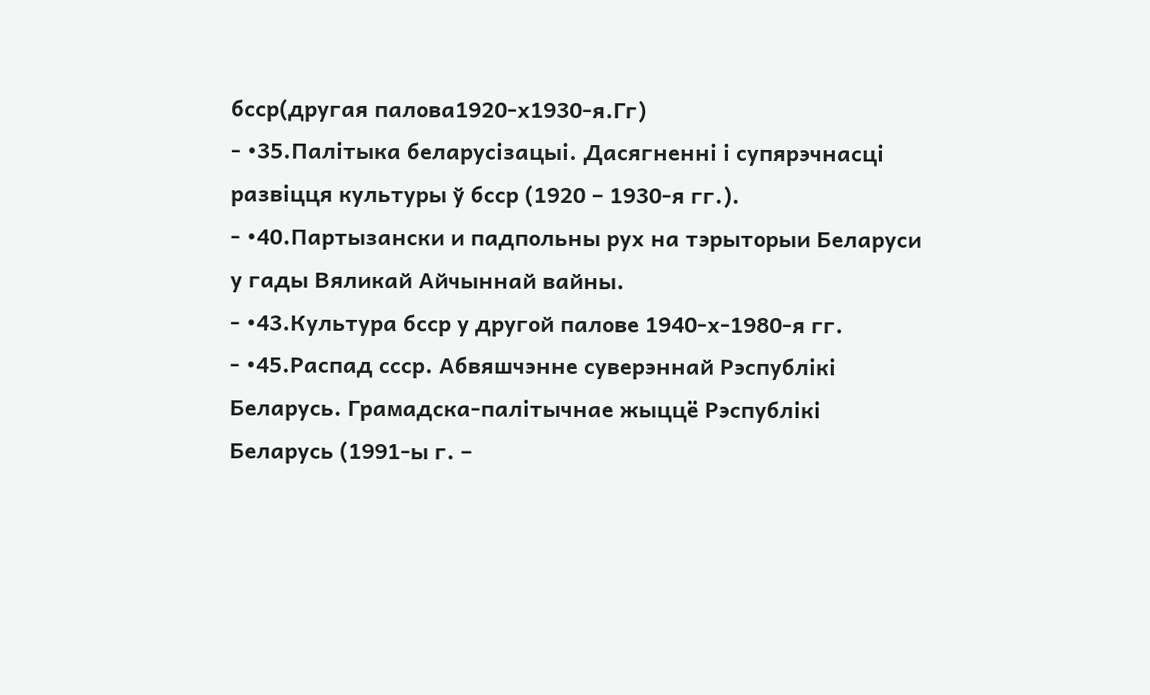бсср(другая палова1920-х1930-я.Гг)
- •35.Палітыка беларусізацыі. Дасягненні і супярэчнасці развіцця культуры ў бсср (1920 – 1930-я гг.).
- •40.Партызански и падпольны рух на тэрыторыи Беларуси у гады Вяликай Айчыннай вайны.
- •43.Культура бсср у другой палове 1940-х-1980-я гг.
- •45.Распад ссср. Абвяшчэнне суверэннай Рэспублікі Беларусь. Грамадска-палітычнае жыццё Рэспублікі Беларусь (1991-ы г. –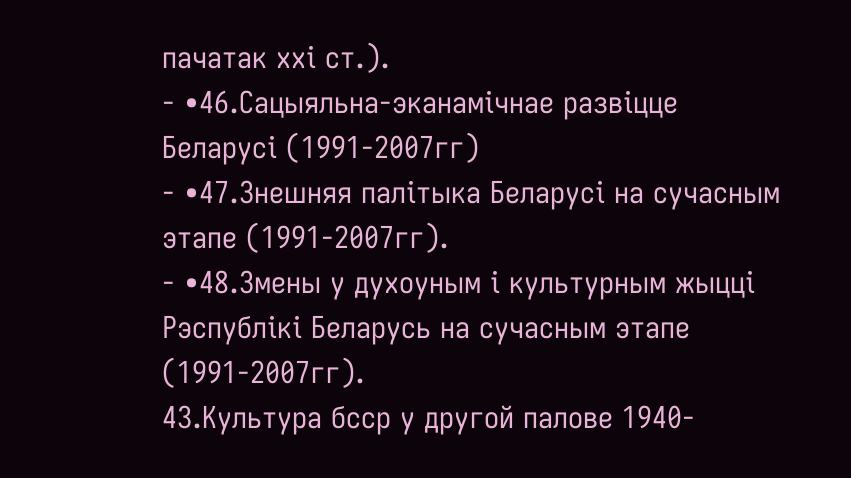пачатак ххі ст.).
- •46.Сацыяльна-эканамічнае развіцце Беларусі (1991-2007гг)
- •47.Знешняя палітыка Беларусі на сучасным этапе (1991-2007гг).
- •48.Змены у духоуным і культурным жыцці Рэспублікі Беларусь на сучасным этапе (1991-2007гг).
43.Культура бсср у другой палове 1940-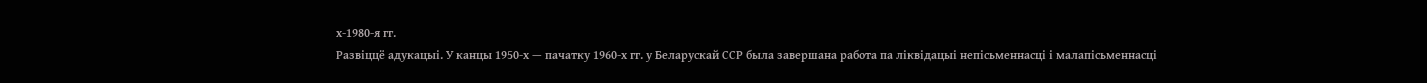х-1980-я гг.
Развіццё адукацыі. У канцы 1950-х — пачатку 1960-х гг. у Беларускай ССР была завершана работа па ліквідацыі непісьменнасці і малапісьменнасці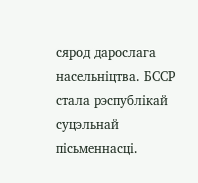сярод дарослага насельніцтва. БССР стала рэспублікай суцэльнай пісьменнасці.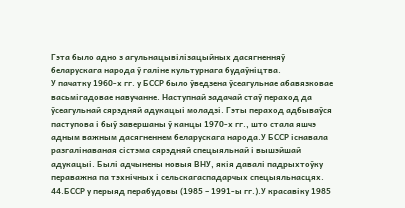Гэта было адно з агульнацывілізацыйных дасягненняў беларускага народа ў галіне культурнага будаўніцтва.
У пачатку 1960-х гг. у БССР было ўведзена ўсеагульнае абавязковае васьмігадовае навучанне. Наступнай задачай стаў пераход да ўсеагульнай сярэдняй адукацыі моладзі. Гэты пераход адбываўся паступова і быў завершаны ў канцы 1970-х гг., што стала яшчэ адным важным дасягненнем беларускага народа.У БССР існавала разгалінаваная сістэма сярэдняй спецыяльнай і вышэйшай адукацыі. Былі адчынены новыя ВНУ, якія давалі падрыхтоўку пераважна па тэхнічных і сельскагаспадарчых спецыяльнасцях.
44.БССР у перыяд перабудовы (1985 – 1991-ы гг.).У красавіку 1985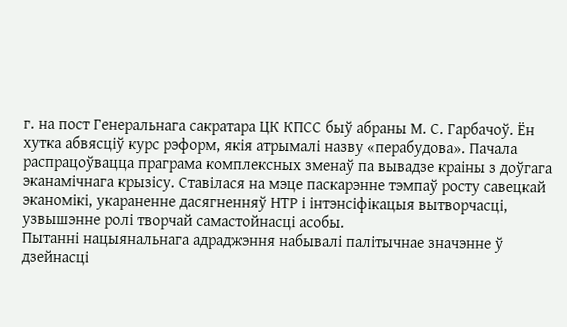г. на пост Генеральнага сакратара ЦК КПСС быў абраны М. С. Гарбачоў. Ён хутка абвясціў курс рэформ, якія атрымалі назву «перабудова». Пачала распрацоўвацца праграма комплексных зменаў па вывадзе краіны з доўгага эканамічнага крызісу. Ставілася на мэце паскарэнне тэмпаў росту савецкай эканомікі, укараненне дасягненняў НТР і інтэнсіфікацыя вытворчасці, узвышэнне ролі творчай самастойнасці асобы.
Пытанні нацыянальнага адраджэння набывалі палітычнае значэнне ў дзейнасці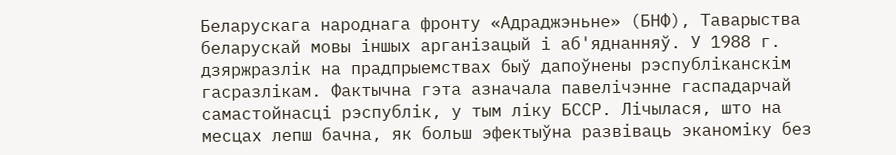Беларускага народнага фронту «Адраджэньне» (БНФ), Таварыства беларускай мовы іншых арганізацый і аб'яднанняў. У 1988 г. дзяржразлік на прадпрыемствах быў дапоўнены рэспубліканскім гасразлікам. Фактычна гэта азначала павелічэнне гаспадарчай самастойнасці рэспублік, у тым ліку БССР. Лічылася, што на месцах лепш бачна, як больш эфектыўна развіваць эканоміку без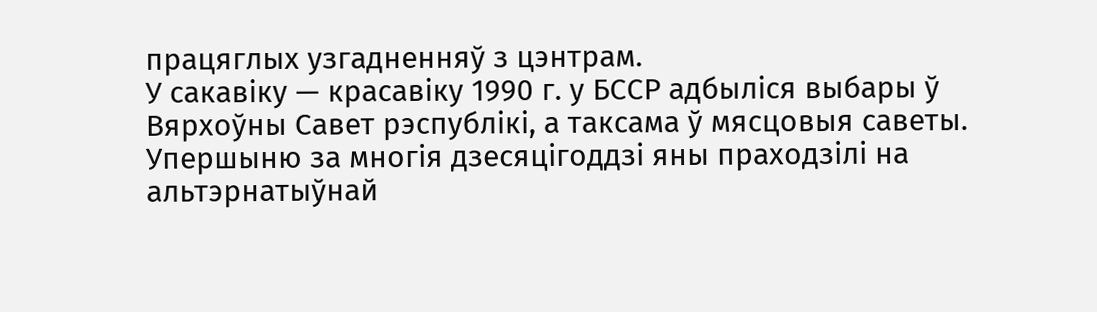працяглых узгадненняў з цэнтрам.
У сакавіку — красавіку 1990 г. у БССР адбыліся выбары ў Вярхоўны Савет рэспублікі, а таксама ў мясцовыя саветы. Упершыню за многія дзесяцігоддзі яны праходзілі на альтэрнатыўнай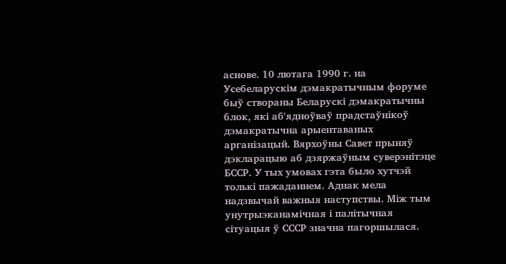аснове. 10 лютага 1990 г. на Усебеларускім дэмакратычным форуме быў створаны Беларускі дэмакратычны блок, які аб'ядноўваў прадстаўнікоў дэмакратычна арыентаваных арганізацый. Вярхоўны Савет прыняў дэкларацыю аб дзяржаўным суверэнітэце БССР. У тых умовах гэта былo хутчэй толькі пажаданнем. Аднак мела надзвычай важныя наступствы. Між тым унутрыэканамічная і палітычная сітуацыя ў СССР значна пагоршылася.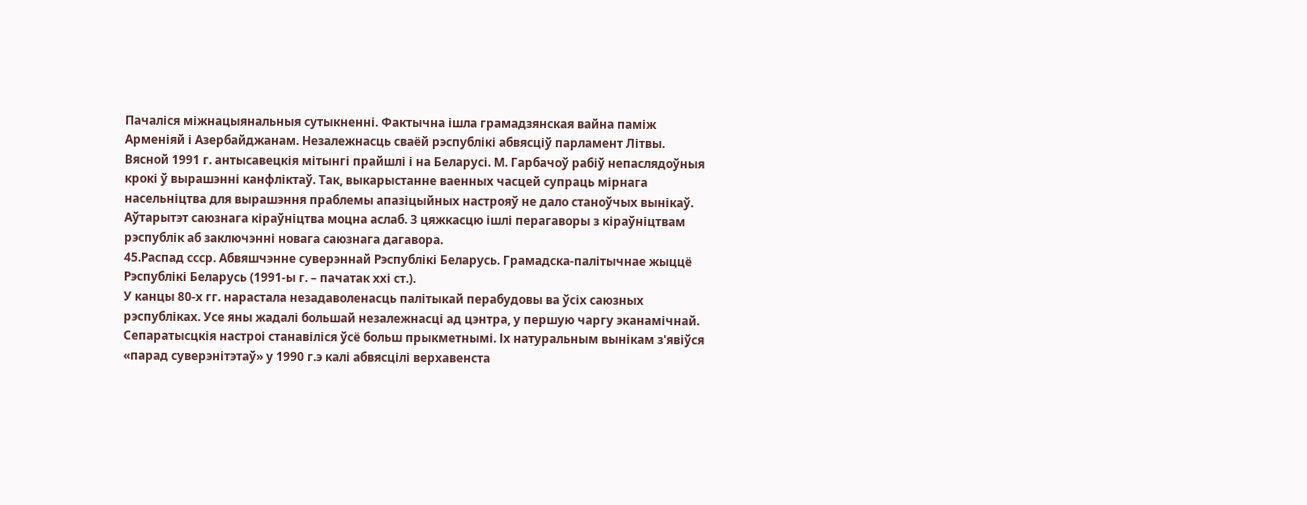Пачаліся міжнацыянальныя сутыкненні. Фактычна ішла грамадзянская вайна паміж Арменіяй і Азербайджанам. Незалежнасць сваёй рэспублікі абвясціў парламент Літвы. Вясной 1991 г. антысавецкія мітынгі прайшлі і на Беларусі. М. Гарбачоў рабіў непаслядоўныя крокі ў вырашэнні канфліктаў. Так, выкарыстанне ваенных часцей супраць мірнага насельніцтва для вырашэння праблемы апазіцыйных настрояў не дало станоўчых вынікаў. Аўтарытэт саюзнага кіраўніцтва моцна аслаб. З цяжкасцю ішлі перагаворы з кіраўніцтвам рэспублік аб заключэнні новага саюзнага дагавора.
45.Распад ссср. Абвяшчэнне суверэннай Рэспублікі Беларусь. Грамадска-палітычнае жыццё Рэспублікі Беларусь (1991-ы г. – пачатак ххі ст.).
У канцы 80-х гг. нарастала незадаволенасць палітыкай перабудовы ва ўсіх саюзных рэспубліках. Усе яны жадалі большай незалежнасці ад цэнтра, у першую чаргу эканамічнай. Сепаратысцкія настроі станавіліся ўсё больш прыкметнымі. Іх натуральным вынікам з'явіўся «парад суверэнітэтаў» у 1990 г.э калі абвясцілі верхавенста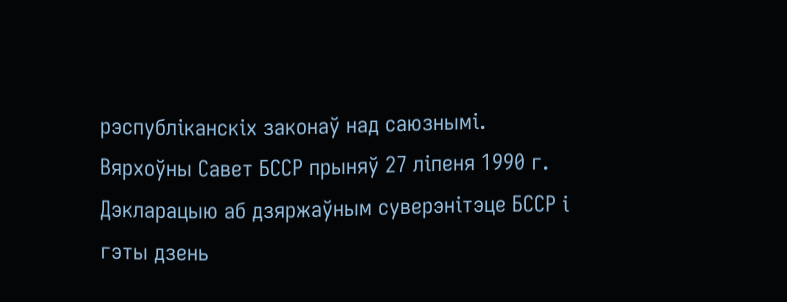рэспубліканскіх законаў над саюзнымі. Вярхоўны Савет БССР прыняў 27 ліпеня 1990 г. Дэкларацыю аб дзяржаўным суверэнітэце БССР і гэты дзень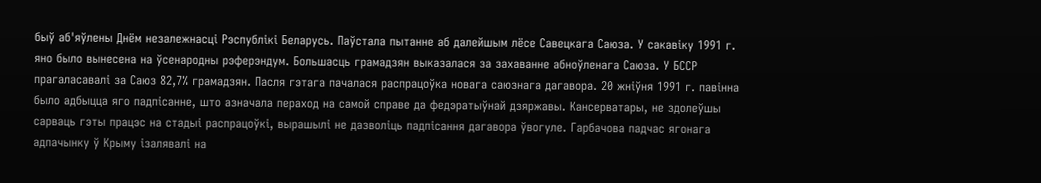быў аб'яўлены Днём незалежнасці Рэспублікі Беларусь. Паўстала пытанне аб далейшым лёсе Савецкага Саюза. У сакавіку 1991 г. яно было вынесена на ўсенародны рэферэндум. Большасць грамадзян выказалася за захаванне абноўленага Саюза. У БССР прагаласавалі за Саюз 82,7% грамадзян. Пасля гэтага пачалася распрацоўка новага саюзнага дагавора. 20 жніўня 1991 г. павінна было адбыцца яго падпісанне, што азначала пераход на самой справе да федэратыўнай дзяржавы. Кансерватары, не здолеўшы сарваць гэты працэс на стадыі распрацоўкі, вырашылі не дазволіць падпісання дагавора ўвогуле. Гарбачова падчас ягонага адпачынку ў Крыму ізалявалі на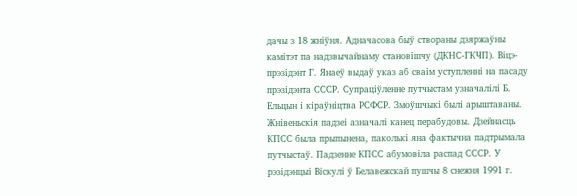дачы з 18 жніўня. Адначасова быў створаны дзяржаўны камітэт па надзвычайнаму становішчу (ДКНС-ГКЧП). Віцэ-прэзідэнт Г. Янаеў выдаў указ аб сваім уступленні на пасаду прэзідэнта СССР. Супраціўленне путчыстам узначалілі Б. Ельцын і кіраўніцтва РСФСР. Змоўшчыкі былі арыштаваны. Жнівеньскія падзеі азначалі канец перабудовы. Дзейнасць КПСС была прыпынена, паколькі яна фактычна падтрымала путчыстаў. Падзенне КПСС абумовіла распад СССР. У рэзідэнцыі Віскулі ў Белавежскай пушчы 8 снежня 1991 г.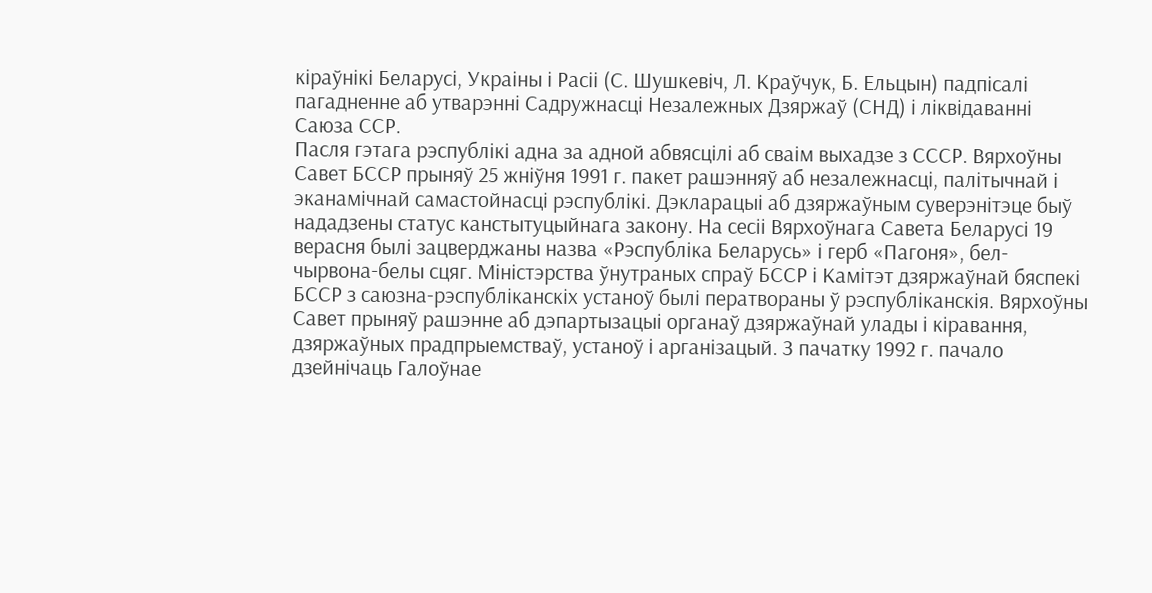кіраўнікі Беларусі, Украіны і Расіі (С. Шушкевіч, Л. Краўчук, Б. Ельцын) падпісалі пагадненне аб утварэнні Садружнасці Незалежных Дзяржаў (СНД) і ліквідаванні Саюза ССР.
Пасля гэтага рэспублікі адна за адной абвясцілі аб сваім выхадзе з СССР. Вярхоўны Савет БССР прыняў 25 жніўня 1991 г. пакет рашэнняў аб незалежнасці, палітычнай і эканамічнай самастойнасці рэспублікі. Дэкларацыі аб дзяржаўным суверэнітэце быў нададзены статус канстытуцыйнага закону. На сесіі Вярхоўнага Савета Беларусі 19 верасня былі зацверджаны назва «Рэспубліка Беларусь» і герб «Пагоня», бел-чырвона-белы сцяг. Міністэрства ўнутраных спраў БССР і Камітэт дзяржаўнай бяспекі БССР з саюзна-рэспубліканскіх устаноў былі ператвораны ў рэспубліканскія. Вярхоўны Савет прыняў рашэнне аб дэпартызацыі органаў дзяржаўнай улады і кіравання, дзяржаўных прадпрыемстваў, устаноў і арганізацый. З пачатку 1992 г. пачало дзейнічаць Галоўнае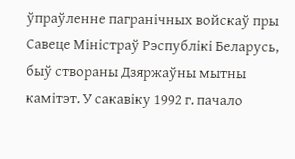ўпраўленне пагранічных войскаў пры Савеце Міністраў Рэспублікі Беларусь, быў створаны Дзяржаўны мытны камітэт. У сакавіку 1992 г. пачало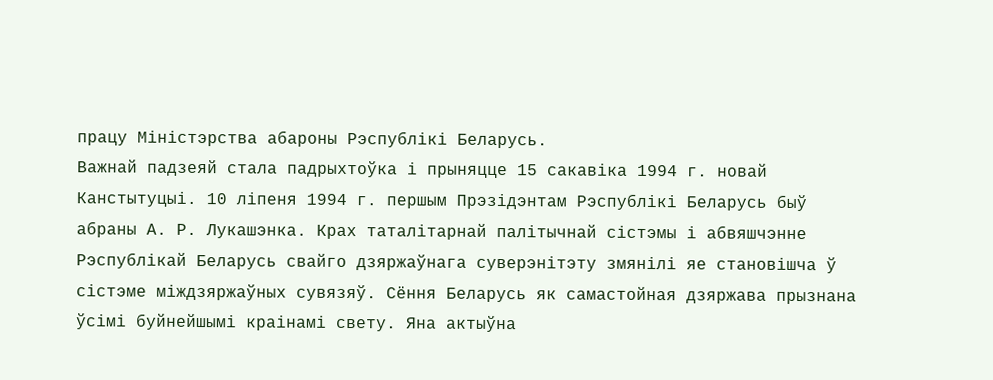працу Міністэрства абароны Рэспублікі Беларусь.
Важнай падзеяй стала падрыхтоўка і прыняцце 15 сакавіка 1994 г. новай Канстытуцыі. 10 ліпеня 1994 г. першым Прэзідэнтам Рэспублікі Беларусь быў абраны А. Р. Лукашэнка. Крах таталітарнай палітычнай сістэмы і абвяшчэнне Рэспублікай Беларусь свайго дзяржаўнага суверэнітэту змянілі яе становішча ў сістэме міждзяржаўных сувязяў. Сёння Беларусь як самастойная дзяржава прызнана ўсімі буйнейшымі краінамі свету. Яна актыўна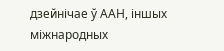дзейнічае ў ААН, іншых міжнародных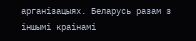арганізацыях. Беларусь разам з іншымі краінамі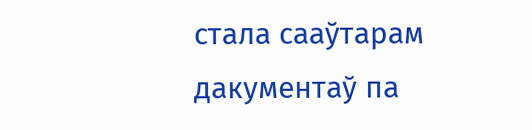стала сааўтарам дакументаў па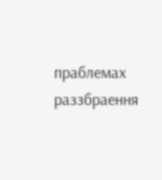праблемах раззбраення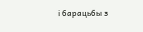і барацьбы з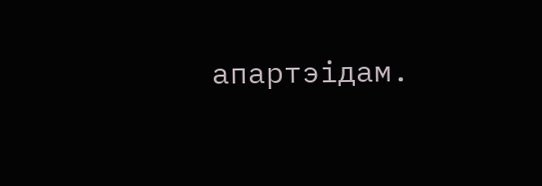апартэідам.